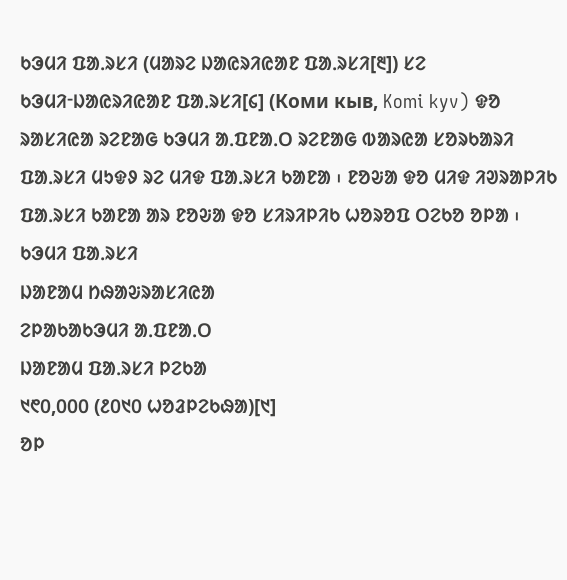ᱠᱳᱢᱤ ᱯᱟᱹᱨᱥᱤ (ᱢᱟᱨᱮ ᱡᱟᱭᱨᱤᱭᱟᱱ ᱯᱟᱹᱨᱥᱤ[᱓]) ᱥᱮ ᱠᱳᱢᱤᱼᱡᱟᱭᱨᱤᱭᱟᱱ ᱯᱟᱹᱨᱥᱤ[᱔] (Коми кыв, Komi kyv) ᱫᱚ ᱨᱟᱥᱤᱭᱟ ᱨᱮᱱᱟᱜ ᱠᱳᱢᱤ ᱟᱹᱯᱱᱟᱹᱛ ᱨᱮᱱᱟᱜ ᱵᱟᱨᱭᱟ ᱥᱚᱨᱠᱟᱨᱤ ᱯᱟᱹᱨᱥᱤ ᱢᱩᱫᱽ ᱨᱮ ᱢᱤᱫ ᱯᱟᱹᱨᱥᱤ ᱠᱟᱱᱟ ᱾ ᱱᱚᱶᱟ ᱫᱚ ᱢᱤᱫ ᱤᱣᱨᱟᱞᱤᱠ ᱯᱟᱹᱨᱥᱤ ᱠᱟᱱᱟ ᱟᱨ ᱱᱚᱶᱟ ᱫᱚ ᱥᱤᱨᱤᱞᱤᱠ ᱦᱚᱨᱚᱯ ᱛᱮᱠᱚ ᱚᱞᱟ ᱾
ᱠᱳᱢᱤ ᱯᱟᱹᱨᱥᱤ
ᱡᱟᱱᱟᱢ ᱴᱷᱟᱶᱨᱟᱥᱤᱭᱟ
ᱮᱞᱟᱠᱟᱠᱳᱢᱤ ᱟᱹᱯᱱᱟᱹᱛ
ᱡᱟᱱᱟᱢ ᱯᱟᱹᱨᱥᱤ ᱞᱮᱠᱟ
᱑᱖᱐,᱐᱐᱐ (᱒᱐᱑᱐ ᱦᱚᱲᱞᱮᱠᱷᱟ)[᱑]
ᱚᱞ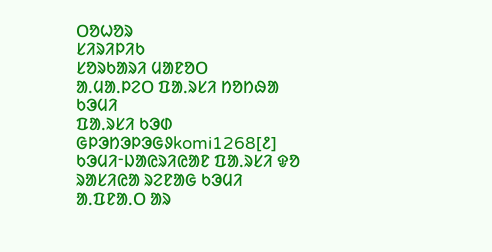ᱛᱚᱦᱚᱨ
ᱥᱤᱨᱤᱞᱤᱠ
ᱥᱚᱨᱠᱟᱨᱤ ᱢᱟᱱᱚᱛ
ᱟᱹᱢᱟᱹᱞᱮᱛ ᱯᱟᱹᱨᱥᱤ ᱴᱚᱴᱷᱟ
ᱠᱳᱢᱤ
ᱯᱟᱹᱨᱥᱤ ᱠᱳᱰ
ᱜᱞᱳᱴᱳᱞᱳᱜᱽkomi1268[᱒]
ᱠᱳᱢᱤᱼᱡᱟᱭᱨᱤᱭᱟᱱ ᱯᱟᱹᱨᱥᱤ ᱫᱚ ᱨᱟᱥᱤᱭᱟ ᱨᱮᱱᱟᱜ ᱠᱳᱢᱤ ᱟᱹᱯᱱᱟᱹᱛ ᱟᱨ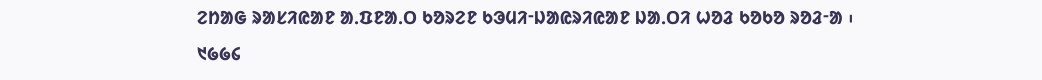ᱮᱴᱟᱜ ᱨᱟᱥᱤᱭᱟᱱ ᱟᱹᱯᱱᱟᱹᱛ ᱠᱚᱨᱮᱱ ᱠᱳᱢᱤᱼᱡᱟᱭᱨᱤᱭᱟᱱ ᱡᱟᱹᱛᱤ ᱦᱚᱲ ᱠᱚᱠᱚ ᱨᱚᱲᱼᱟ ᱾ ᱑᱙᱙᱔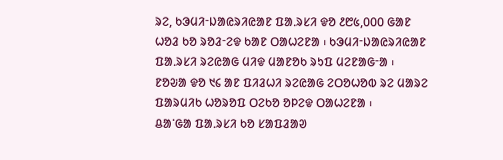ᱨᱮ, ᱠᱳᱢᱤᱼᱡᱟᱭᱨᱤᱭᱟᱱ ᱯᱟᱹᱨᱥᱤ ᱫᱚ ᱒᱘᱕,᱐᱐᱐ ᱜᱟᱱ ᱦᱚᱲ ᱠᱚ ᱨᱚᱲᱼᱮᱫ ᱠᱟᱱ ᱛᱟᱦᱮᱱᱟ ᱾ ᱠᱳᱢᱤᱼᱡᱟᱭᱨᱤᱭᱟᱱ ᱯᱟᱹᱨᱥᱤ ᱨᱮᱭᱟᱜ ᱢᱤᱫ ᱢᱟᱱᱚᱠ ᱨᱩᱯ ᱢᱮᱱᱟᱜᱼᱟ ᱾
ᱱᱚᱶᱟ ᱫᱚ ᱑᱔ ᱟᱱ ᱯᱤᱲᱦᱤ ᱨᱮᱭᱟᱜ ᱮᱛᱚᱦᱚᱵ ᱨᱮ ᱢᱟᱨᱮ ᱯᱟᱨᱢᱤᱠ ᱦᱚᱨᱚᱯ ᱛᱮᱠᱚ ᱚᱞᱮᱫ ᱛᱟᱦᱮᱱᱟ ᱾
ᱪᱟᱸᱜᱟ ᱯᱟᱹᱨᱥᱤ ᱠᱚ ᱥᱟᱯᱲᱟᱣ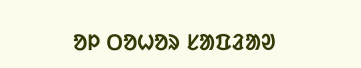ᱚᱞ ᱛᱚᱦᱚᱨ ᱥᱟᱯᱲᱟᱣ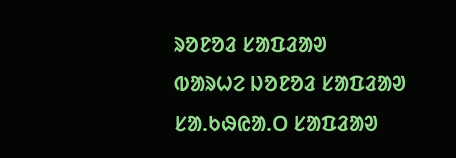ᱨᱚᱱᱚᱲ ᱥᱟᱯᱲᱟᱣ
ᱵᱟᱨᱦᱮ ᱡᱚᱱᱚᱲ ᱥᱟᱯᱲᱟᱣ
ᱥᱟ.ᱠᱷᱭᱟ.ᱛ ᱥᱟᱯᱲᱟᱣ